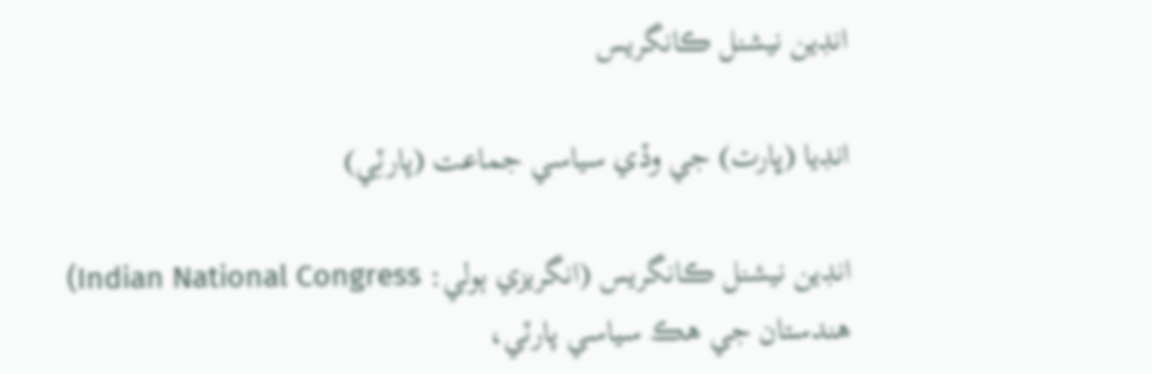انڊين نيشنل ڪانگريس

انڊيا (ڀارت) جي وڏي سياسي جماعت (پارٽِي)

انڊين نيشنل ڪانگريس (انگريزي ٻولي: Indian National Congress) هندستان جي هڪ سياسي پارٽي،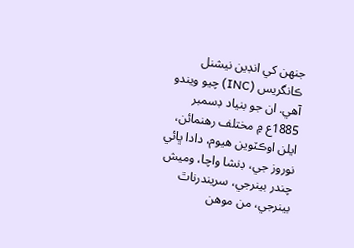جنهن کي انڊين نيشنل ڪانگريس (INC) چيو ويندو آهي. ان جو بنياد ڊسمبر 1885ع ۾ مختلف رهنمائن، ايلن اوڪٽوين هيوم، دادا ڀائي نوروز جي، ڊنشا واچا، وميش چندر بينرجي، سريندرناٿ بينرجي، من موهن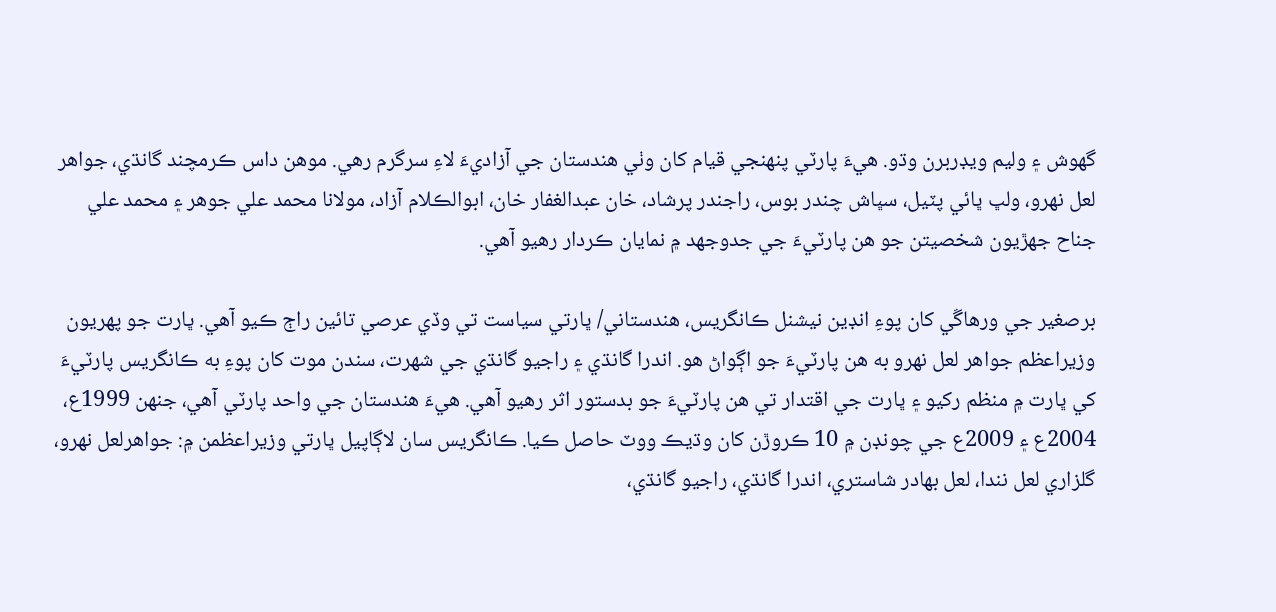گهوش ۽ وليم ويڊربرن وڌو. هيءَ پارٽي پنهنجي قيام کان وٺي هندستان جي آزاديءَ لاءِ سرگرم رهي. موهن داس ڪرمچند گانڌي، جواهر لعل نهرو، ولڀ ڀائي پٽيل، سڀاش چندر بوس، راجندر پرشاد، خان عبدالغفار خان، ابوالڪلام آزاد، مولانا محمد علي جوهر ۽ محمد علي جناح جهڙيون شخصيتن جو هن پارٽيءَ جي جدوجهد ۾ نمايان ڪردار رهيو آهي.

برصغير جي ورهاڱي کان پوءِ انڊين نيشنل ڪانگريس، هندستاني/ ڀارتي سياست تي وڏي عرصي تائين راڄ ڪيو آهي. ڀارت جو پهريون وزيراعظم جواهر لعل نهرو به هن پارٽيءَ جو اڳواڻ هو. اندرا گانڌي ۽ راجيو گانڌي جي شهرت، سندن موت کان پوءِ به ڪانگريس پارٽيءَ کي ڀارت ۾ منظم رکيو ۽ ڀارت جي اقتدار تي هن پارٽيءَ جو بدستور اثر رهيو آهي. هيءَ هندستان جي واحد پارٽي آهي، جنهن 1999ع، 2004ع ۽ 2009ع جي چونڊن ۾ 10 ڪروڙن کان وڌيڪ ووٽ حاصل ڪيا. ڪانگريس سان لاڳاپيل ڀارتي وزيراعظمن ۾: جواهرلعل نهرو، گلزاري لعل نندا، لعل بهادر شاستري، اندرا گانڌي، راجيو گانڌي،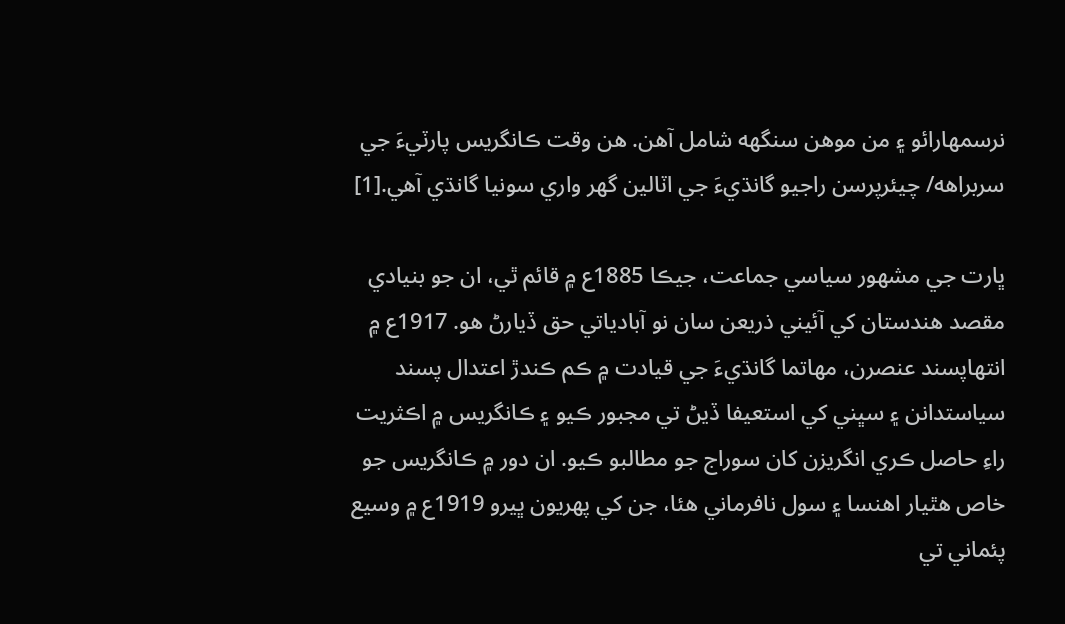نرسمهارائو ۽ من موهن سنگهه شامل آهن. هن وقت ڪانگريس پارٽيءَ جي سربراهه/ چيئرپرسن راجيو گانڌيءَ جي اٽالين گهر واري سونيا گانڌي آهي.[1]

ڀارت جي مشهور سياسي جماعت، جيڪا 1885ع ۾ قائم ٿي، ان جو بنيادي مقصد هندستان کي آئيني ذريعن سان نو آبادياتي حق ڏيارڻ هو. 1917ع ۾ انتهاپسند عنصرن، مهاتما گانڌيءَ جي قيادت ۾ ڪم ڪندڙ اعتدال پسند سياستدانن ۽ سڀني کي استعيفا ڏيڻ تي مجبور ڪيو ۽ ڪانگريس ۾ اڪثريت راءِ حاصل ڪري انگريزن کان سوراج جو مطالبو ڪيو. ان دور ۾ ڪانگريس جو خاص هٿيار اهنسا ۽ سول نافرماني هئا، جن کي پهريون ڀيرو 1919ع ۾ وسيع پئماني تي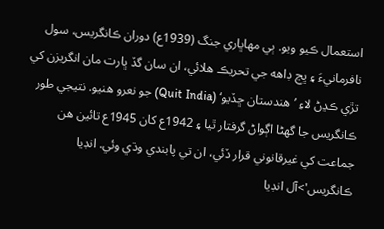استعمال ڪيو ويو. ٻي مهاڀاري جنگ (1939ع) دوران ڪانگريس، سول نافرمانيءَ ۽ ڀڃ ڊاهه جي تحريڪ هلائي، ان سان گڏ ڀارت مان انگريزن کي تڙي ڪڍڻ لاءِ ’هندستان ڇڏيو‘ (Quit India) جو نعرو هنيو. نتيجي طور ڪانگريس جا گهڻا اڳواڻ گرفتار ٿيا ۽ 1942ع کان 1945ع تائين هن جماعت کي غيرقانوني قرار ڏئي، ان تي پابندي وڌي وئي. انڊيا ڪانگريس'>آل انڊيا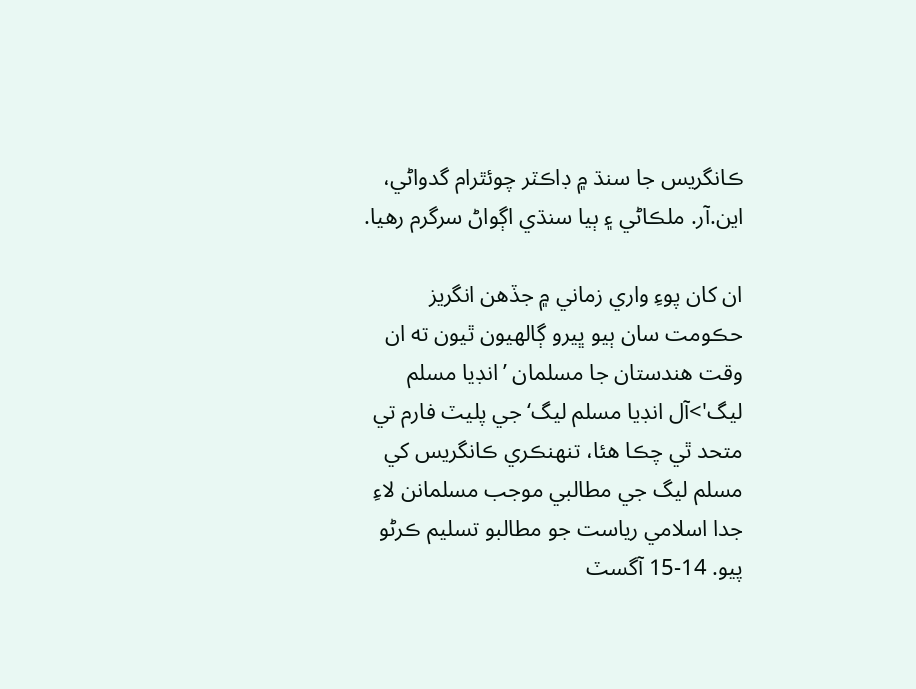ڪانگريس جا سنڌ ۾ ڊاڪٽر چوئٿرام گدواڻي، اين.آر. ملڪاڻي ۽ ٻيا سنڌي اڳواڻ سرگرم رهيا.

ان کان پوءِ واري زماني ۾ جڏهن انگريز حڪومت سان ٻيو ڀيرو ڳالهيون ٿيون ته ان وقت هندستان جا مسلمان ’انڊيا مسلم ليگ'>آل انڊيا مسلم ليگ‘ جي پليٽ فارم تي متحد ٿي چڪا هئا، تنهنڪري ڪانگريس کي مسلم ليگ جي مطالبي موجب مسلمانن لاءِ جدا اسلامي رياست جو مطالبو تسليم ڪرڻو پيو. 14-15 آگسٽ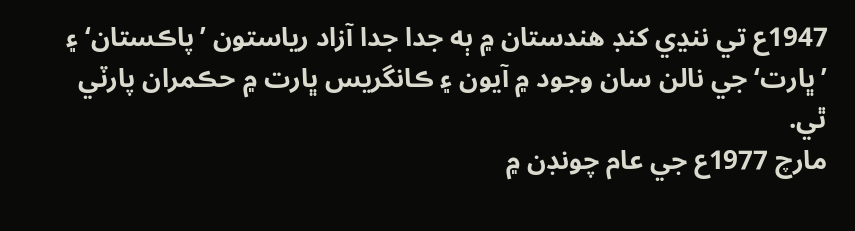1947ع تي ننڍي کنڊ هندستان ۾ ٻه جدا جدا آزاد رياستون ’پاڪستان‘ ۽ ’ڀارت‘ جي نالن سان وجود ۾ آيون ۽ ڪانگريس ڀارت ۾ حڪمران پارٽي ٿي.
مارچ 1977ع جي عام چونڊن ۾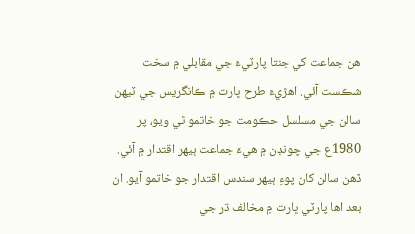هن جماعت کي جنتا پارٽيءَ جي مقابلي ۾ سخت شڪست آئي. اهڙيءَ طرح ڀارت ۾ ڪانگريس جي ٽيهن سالن جي مسلسل حڪومت جو خاتمو ٿي ويو، پر 1980ع جي چونڊن ۾ هيءَ جماعت ٻيهر اقتدار ۾ آئي. ڏهن سالن کان پوءِ ٻيهر سندس اقتدار جو خاتمو آيو. ان بعد اها پارٽي ڀارت ۾ مخالف ڌر جي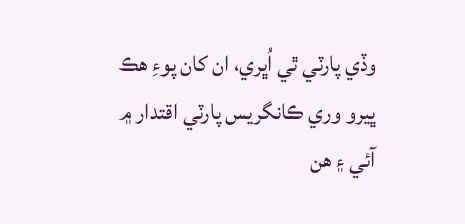وڏي پارٽي ٿي اُڀري، ان کان پوءِ هڪ ڀيرو وري ڪانگريس پارٽي اقتدار ۾ آئي ۽ هن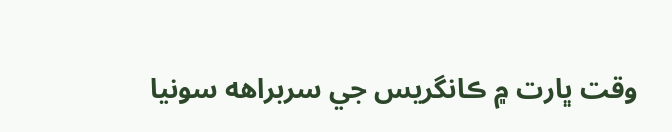وقت ڀارت ۾ ڪانگريس جي سربراهه سونيا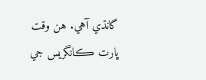گانڌي آهي. هن وقت ڀارت ڪانگريس جي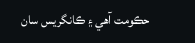حڪومت آهي ۽ ڪانگريس سان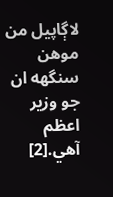لاڳاپيل من موهن سنگهه ان جو وزير اعظم آهي.[2]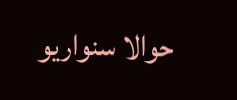حوالا سنواريو